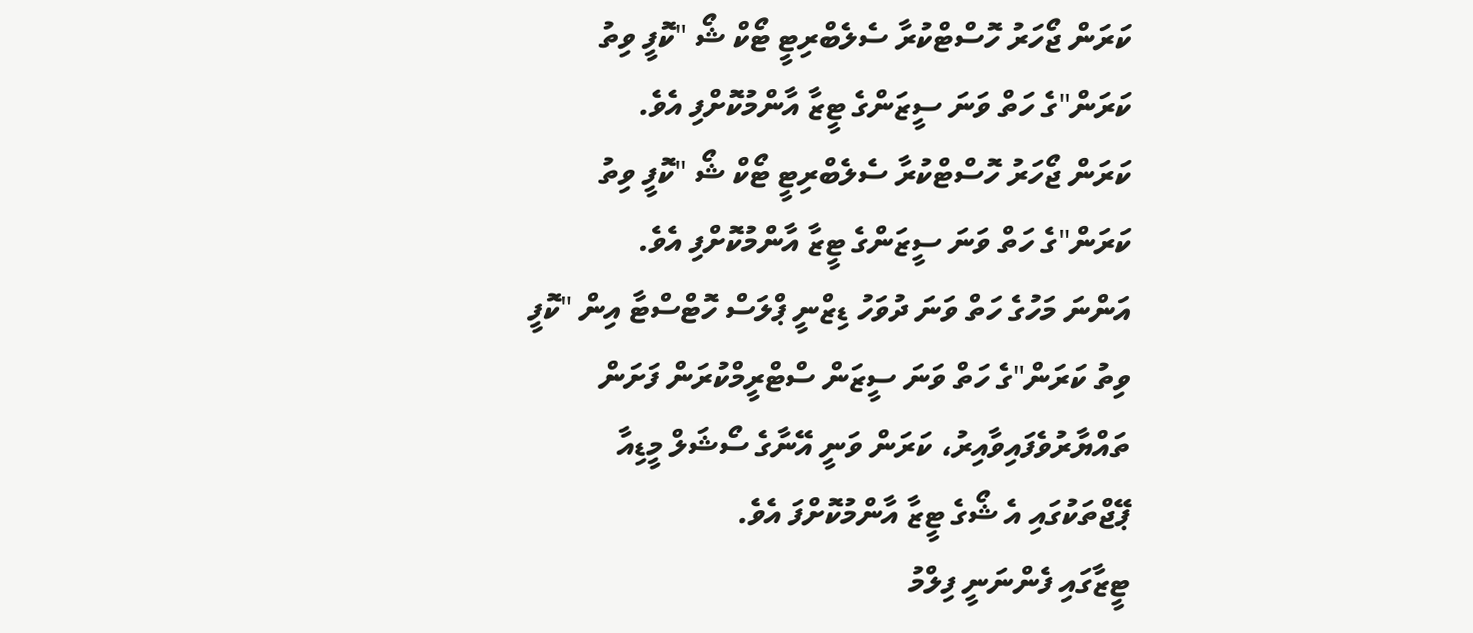ކަރަން ޖޯހަރު ހޮސްޓްކުރާ ސެލެބްރިޓީ ޓޯކް ޝޯ "ކޮފީ ވިތު ކަރަން"ގެ ހަތް ވަނަ ސީޒަންގެ ޓީޒާ އާންމުކޮށްފި އެވެ.
ކަރަން ޖޯހަރު ހޮސްޓްކުރާ ސެލެބްރިޓީ ޓޯކް ޝޯ "ކޮފީ ވިތު ކަރަން"ގެ ހަތް ވަނަ ސީޒަންގެ ޓީޒާ އާންމުކޮށްފި އެވެ.
އަންނަ މަހުގެ ހަތް ވަނަ ދުވަހު ޑިޒްނީ ޕްލަސް ހޮޓްސްޓާ އިން "ކޮފީ ވިތު ކަރަން"ގެ ހަތް ވަނަ ސީޒަން ސްޓްރީމްކުރަން ފަށަން ތައްޔާރުވެފައިވާއިރު، ކަރަން ވަނީ އޭނާގެ ސޯޝަލް މީޑިއާ ޕޭޖްތަކުގައި އެ ޝޯގެ ޓީޒާ އާންމުކޮށްފަ އެވެ.
ޓީޒާގައި ފެންނަނީ ފިލްމު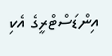އިންޑަސްޓްރީގެ އެކި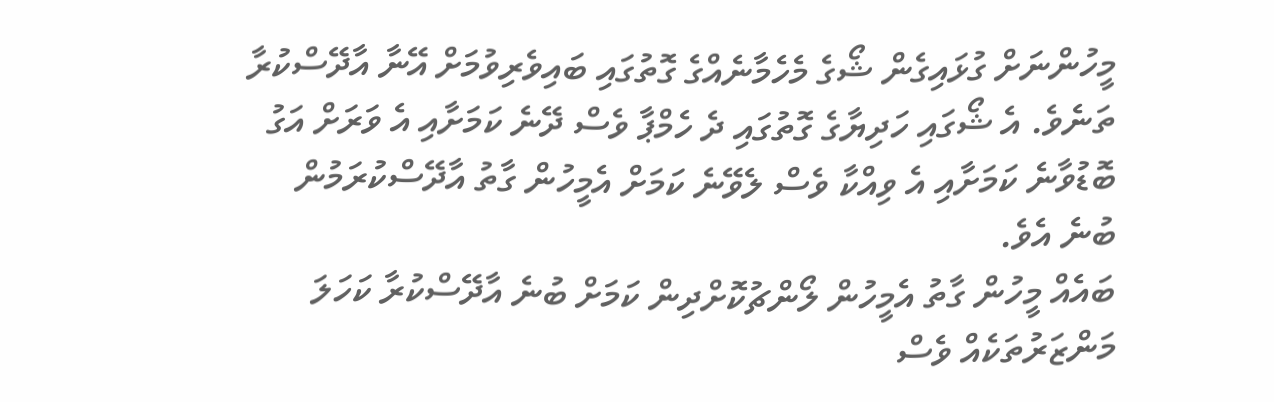މީހުންނަށް ގުޅައިގެން ޝޯގެ މެހެމާނެއްގެ ގޮތުގައި ބައިވެރިވުމަށް އޭނާ އާދޭސްކުރާ ތަނެވެ. އެ ޝޯގައި ހަދިޔާގެ ގޮތުގައި ދެ ހެމްޕާ ވެސް ދޭނެ ކަމަށާއި އެ ވަރަށް އަގު ބޮޑުވާނެ ކަމަށާއި އެ ވިއްކާ ވެސް ލެވޭނެ ކަމަށް އެމީހުން ގާތު އާދޭސްކުރަމުން ބުނެ އެވެ.
ބައެއް މީހުން ގާތު އެމީހުން ލޯންޗުކޮށްދިން ކަމަށް ބުނެ އާދޭސްކުރާ ކަހަލަ މަންޒަރުތަކެއް ވެސް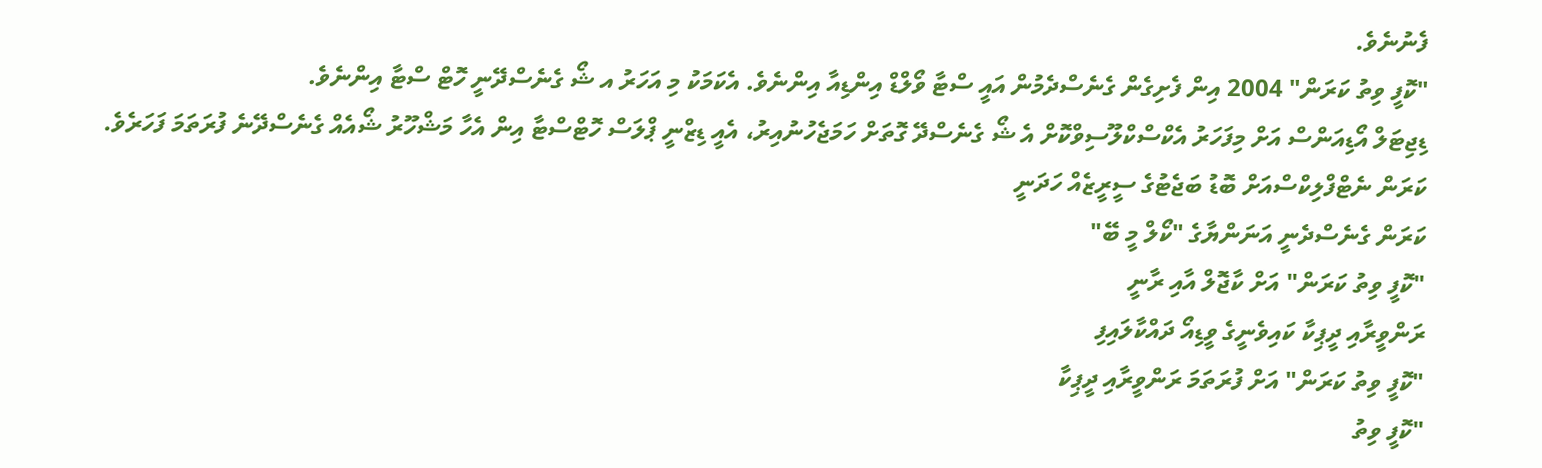ފެނުނެވެ.
"ކޮފީ ވިތު ކަރަން" 2004 އިން ފެށިގެން ގެނެސްދެމުން އައީ ސްޓާ ވޯލްޑް އިންޑިއާ އިންނެވެ. އެކަމަކު މި އަހަރު އ ޝޯ ގެނެސްދޭނީ ހޮޓް ސްޓާ އިންނެވެ.
ޑިޖިޓަލް އޯޑިއަންސް އަށް މިފަހަރު އެކްސްކްލޫސިވްކޮށް އެ ޝޯ ގެނެސްދޭ ގޮތަށް ހަމަޖެހުނުއިރު، އެއީ ޑިޒްނީ ޕްލަސް ހޮޓްސްޓާ އިން އެހާ މަޝްހޫރު ޝޯއެއް ގެނެސްދޭނެ ފުރަތަމަ ފަހަރެވެ.
ކަރަން ނެޓްފްލިކްސްއަށް ބޮޑު ބަޖެޓުގެ ސީރީޒެއް ހަދަނީ
ކަރަން ގެނެސްދެނީ އަނަންޔާގެ "ކޯލް މީ ބޭ"
"ކޮފީ ވިތު ކަރަން" އަށް ކާޖޮލް އާއި ރާނީ
ރަންވީރާއި ދީޕިކާ ކައިވެނީގެ ވީޑިއޯ ދައްކާލައިފި
"ކޮފީ ވިތު ކަރަން" އަށް ފުރަތަމަ ރަންވީރާއި ދީޕިކާ
"ކޮފީ ވިތު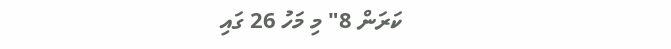ކަރަން 8" މި މަހު 26 ގައި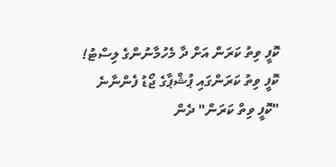ކޮފީ ވިތު ކަރަން އަށް ދާ މެހުމާނުންގެ ލިސްޓު!
ކޮފީ ވިތު ކަރަންގައި ޕުޝްޕާގެ ޖޯޑު ފެންނާނެ
"ކޮފީ ވިތް ކަރަން" ދެން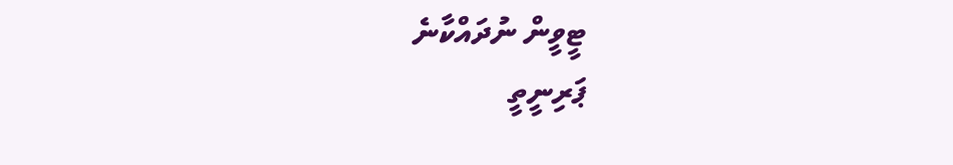ޓީވީން ނުދައްކާނެ
ޕަރިނީތީ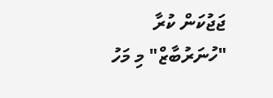ޖަޖުކަން ކުރާ "ހުނަރުބާޒް" މި މަހު